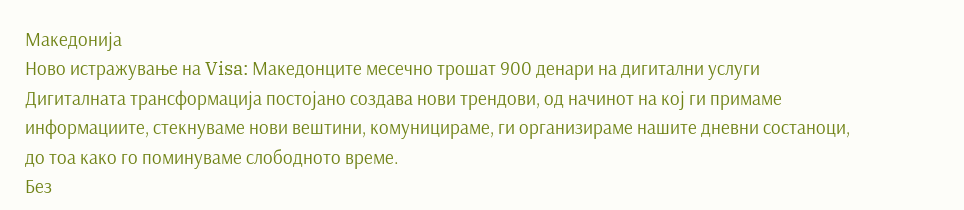Македонија
Ново истражување на Visa: Македонците месечно трошат 900 денари на дигитални услуги
Дигиталната трансформација постојано создава нови трендови, од начинот на кој ги примаме информациите, стекнуваме нови вештини, комуницираме, ги организираме нашите дневни состаноци, до тоа како го поминуваме слободното време.
Без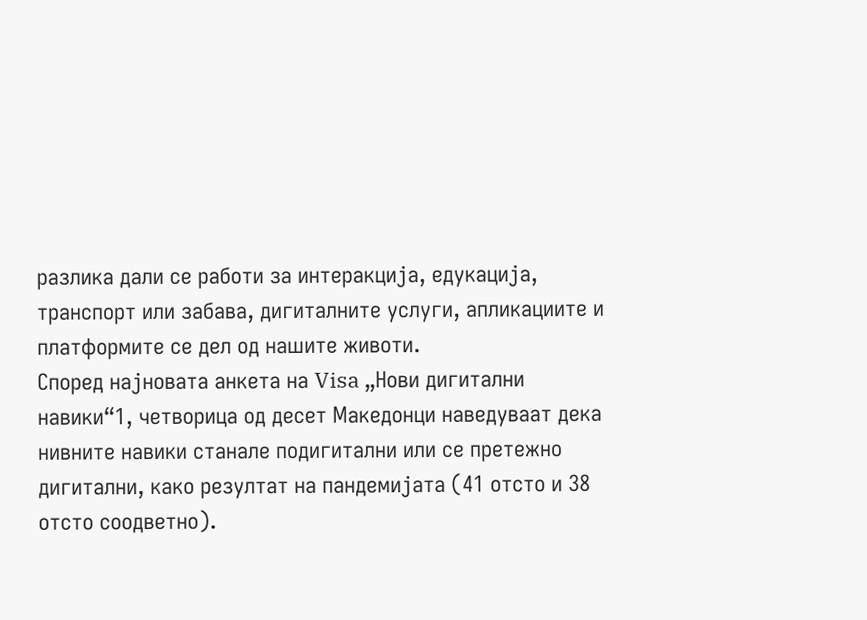разлика дали се работи за интеракција, едукација, транспорт или забава, дигиталните услуги, апликациите и платформите се дел од нашите животи.
Според најновата анкета на Visa „Нови дигитални навики“1, четворица од десет Македонци наведуваат дека нивните навики станале подигитални или се претежно дигитални, како резултат на пандемијата (41 отсто и 38 отсто соодветно).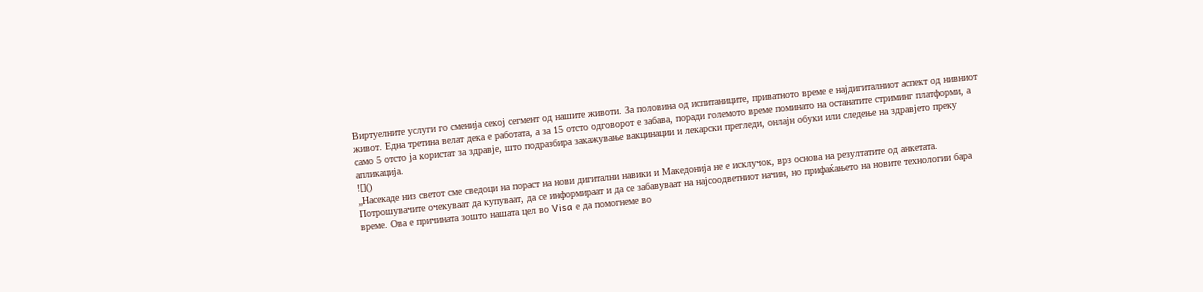Виртуелните услуги го сменија секој сегмент од нашите животи. За половина од испитаниците, приватното време е најдигиталниот аспект од нивниот живот. Една третина велат дека е работата, а за 15 отсто одговорот е забава, поради големото време поминато на останатите стриминг платформи, а само 5 отсто ја користат за здравје, што подразбира закажување вакцинации и лекарски прегледи, онлајн обуки или следење на здравјето преку апликација.
![]()
„Насекаде низ светот сме сведоци на пораст на нови дигитални навики и Македонија не е исклучок, врз основа на резултатите од анкетата. Потрошувачите очекуваат да купуваат, да се информираат и да се забавуваат на најсоодветниот начин, но прифаќањето на новите технологии бара време. Ова е причината зошто нашата цел во Visa е да помогнеме во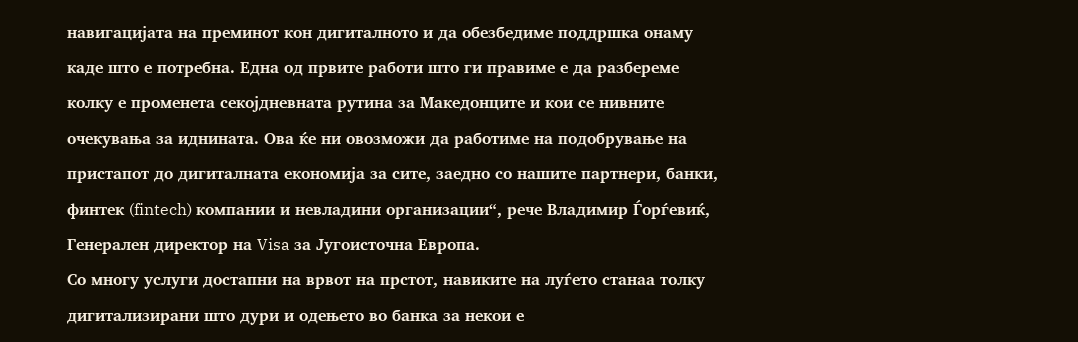навигацијата на преминот кон дигиталното и да обезбедиме поддршка онаму каде што е потребна. Една од првите работи што ги правиме е да разбереме колку е променета секојдневната рутина за Македонците и кои се нивните очекувања за иднината. Ова ќе ни овозможи да работиме на подобрување на пристапот до дигиталната економија за сите, заедно со нашите партнери, банки, финтек (fintech) компании и невладини организации“, рече Владимир Ѓорѓевиќ, Генерален директор на Visa за Југоисточна Европа.
Со многу услуги достапни на врвот на прстот, навиките на луѓето станаа толку дигитализирани што дури и одењето во банка за некои е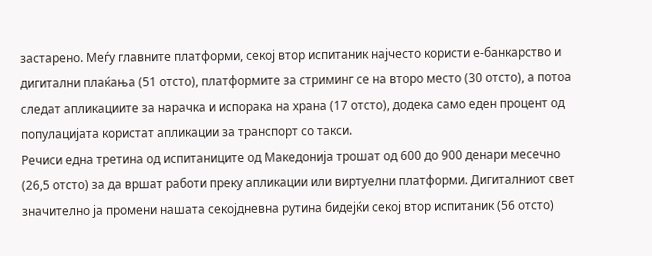застарено. Меѓу главните платформи, секој втор испитаник најчесто користи е-банкарство и дигитални плаќања (51 отсто), платформите за стриминг се на второ место (30 отсто), а потоа следат апликациите за нарачка и испорака на храна (17 отсто), додека само еден процент од популацијата користат апликации за транспорт со такси.
Речиси една третина од испитаниците од Македонија трошат од 600 до 900 денари месечно (26,5 отсто) за да вршат работи преку апликации или виртуелни платформи. Дигиталниот свет значително ја промени нашата секојдневна рутина бидејќи секој втор испитаник (56 отсто)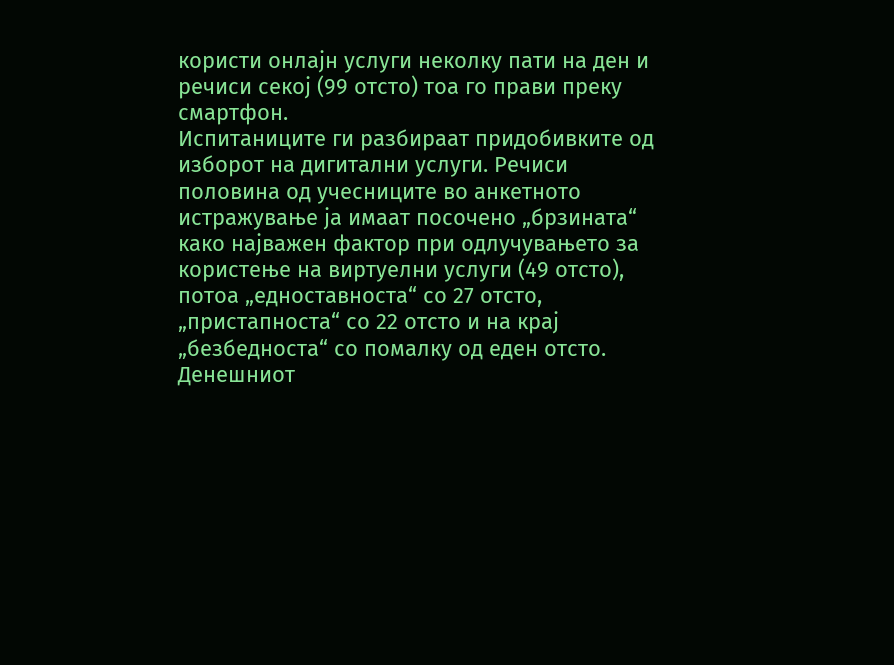користи онлајн услуги неколку пати на ден и речиси секој (99 отсто) тоа го прави преку смартфон.
Испитаниците ги разбираат придобивките од изборот на дигитални услуги. Речиси половина од учесниците во анкетното истражување ја имаат посочено „брзината“ како најважен фактор при одлучувањето за користење на виртуелни услуги (49 отсто), потоа „едноставноста“ со 27 отсто, „пристапноста“ со 22 отсто и на крај „безбедноста“ со помалку од еден отсто.
Денешниот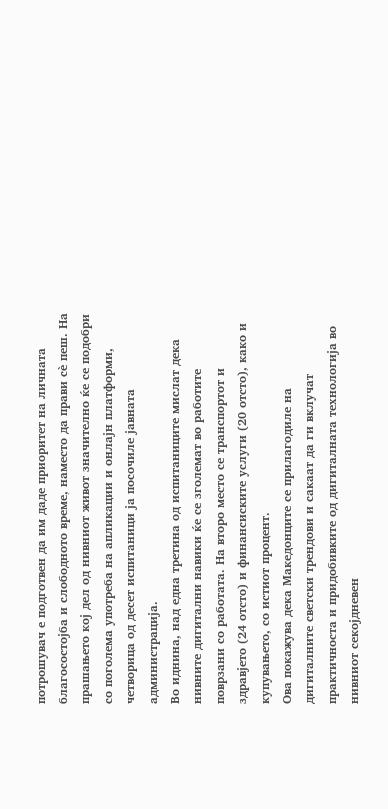потрошувач е подготвен да им даде приоритет на личната благосостојба и слободното време, наместо да прави сѐ пеш. На прашањето кој дел од нивниот живот значително ќе се подобри со поголема употреба на апликации и онлајн платформи, четворица од десет испитаници ја посочиле јавната администрација.
Во иднина, над една третина од испитаниците мислат дека нивните дигитални навики ќе се зголемат во работите поврзани со работата. На второ место се транспортот и здравјето (24 отсто) и финансиските услуги (20 отсто), како и купувањето, со истиот процент.
Ова покажува дека Македонците се прилагодиле на дигиталните светски трендови и сакаат да ги вклучат практичноста и придобивките од дигиталната технологија во нивниот секојдневен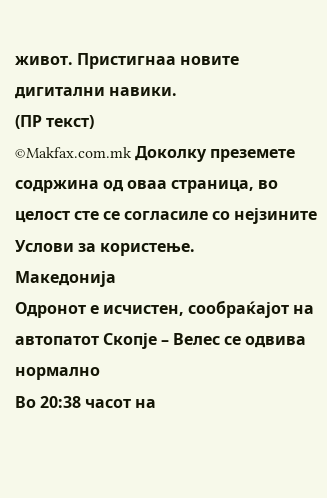живот. Пристигнаа новите дигитални навики.
(ПР текст)
©Makfax.com.mk Доколку преземете содржина од оваа страница, во целост сте се согласиле со нејзините Услови за користење.
Македонија
Одронот е исчистен, сообраќајот на автопатот Скопје – Велес се одвива нормално
Во 20:38 часот на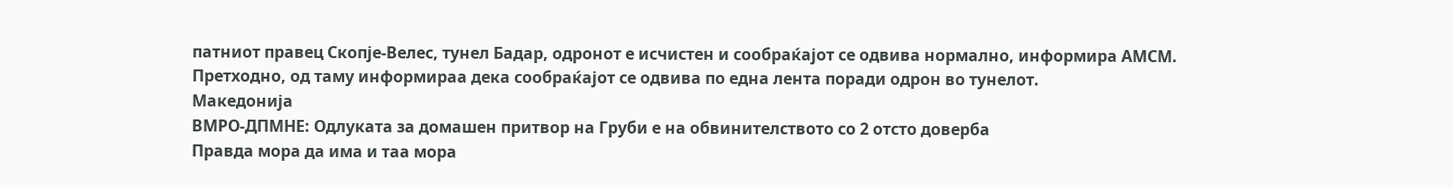патниот правец Скопје-Велес, тунел Бадар, одронот е исчистен и сообраќајот се одвива нормално, информира АМСМ.
Претходно, од таму информираа дека сообраќајот се одвива по една лента поради одрон во тунелот.
Македонија
ВМРО-ДПМНЕ: Одлуката за домашен притвор на Груби е на обвинителството со 2 отсто доверба
Правда мора да има и таа мора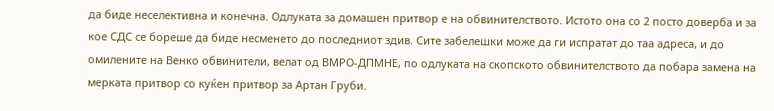да биде неселективна и конечна. Одлуката за домашен притвор е на обвинителството. Истото она со 2 посто доверба и за кое СДС се бореше да биде несменето до последниот здив. Сите забелешки може да ги испратат до таа адреса, и до омилените на Венко обвинители, велат од ВМРО-ДПМНЕ, по одлуката на скопското обвинителството да побара замена на мерката притвор со куќен притвор за Артан Груби.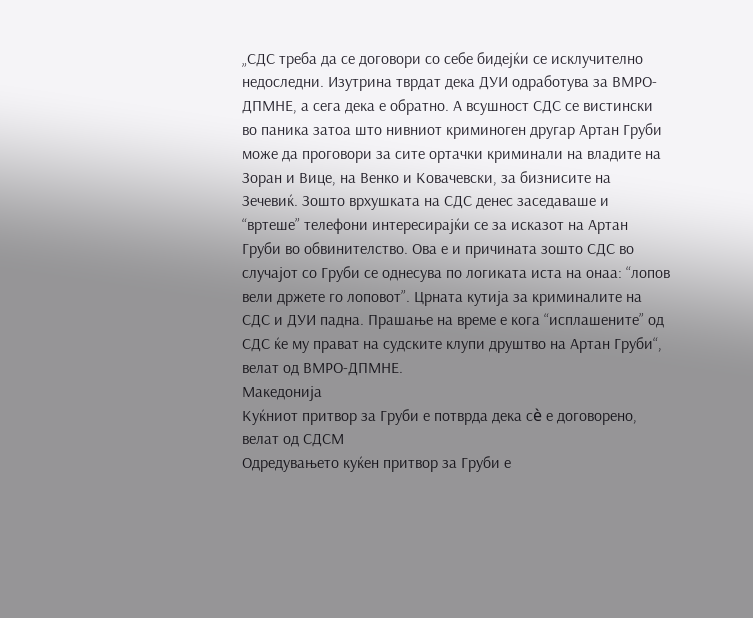„СДС треба да се договори со себе бидејќи се исклучително недоследни. Изутрина тврдат дека ДУИ одработува за ВМРО-ДПМНЕ, а сега дека е обратно. А всушност СДС се вистински во паника затоа што нивниот криминоген другар Артан Груби може да проговори за сите ортачки криминали на владите на Зоран и Вице, на Венко и Ковачевски, за бизнисите на Зечевиќ. Зошто врхушката на СДС денес заседаваше и “вртеше” телефони интересирајќи се за исказот на Артан Груби во обвинителство. Ова е и причината зошто СДС во случајот со Груби се однесува по логиката иста на онаа: “лопов вели држете го лоповот”. Црната кутија за криминалите на СДС и ДУИ падна. Прашање на време е кога “исплашените” од СДС ќе му прават на судските клупи друштво на Артан Груби“, велат од ВМРО-ДПМНЕ.
Македонија
Куќниот притвор за Груби е потврда дека сè е договорено, велат од СДСМ
Одредувањето куќен притвор за Груби е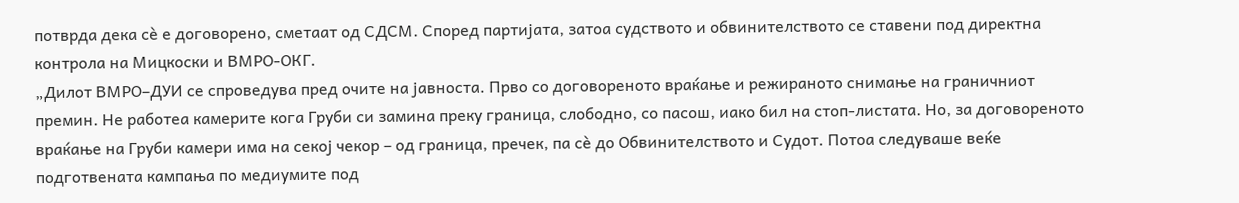потврда дека сè е договорено, сметаат од СДСМ. Според партијата, затоа судството и обвинителството се ставени под директна контрола на Мицкоски и ВМРО-ОКГ.
„Дилот ВМРО–ДУИ се спроведува пред очите на јавноста. Прво со договореното враќање и режираното снимање на граничниот премин. Не работеа камерите кога Груби си замина преку граница, слободно, со пасош, иако бил на стоп-листата. Но, за договореното враќање на Груби камери има на секој чекор – од граница, пречек, па сè до Обвинителството и Судот. Потоа следуваше веќе подготвената кампања по медиумите под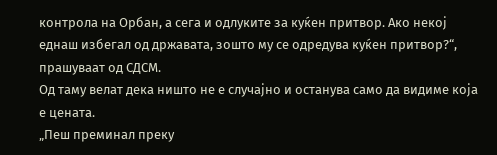контрола на Орбан, а сега и одлуките за куќен притвор. Ако некој еднаш избегал од државата, зошто му се одредува куќен притвор?“, прашуваат од СДСМ.
Од таму велат дека ништо не е случајно и останува само да видиме која е цената.
„Пеш преминал преку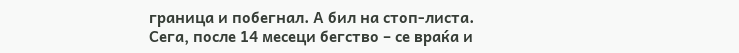граница и побегнал. А бил на стоп-листа. Сега, после 14 месеци бегство – се враќа и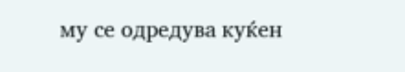му се одредува куќен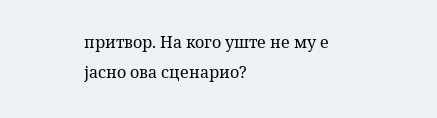притвор. На кого уште не му е јасно ова сценарио?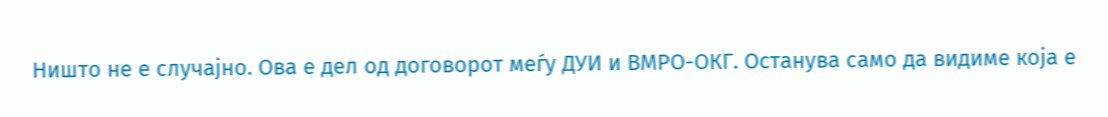Ништо не е случајно. Ова е дел од договорот меѓу ДУИ и ВМРО-ОКГ. Останува само да видиме која е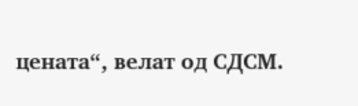цената“, велат од СДСМ.